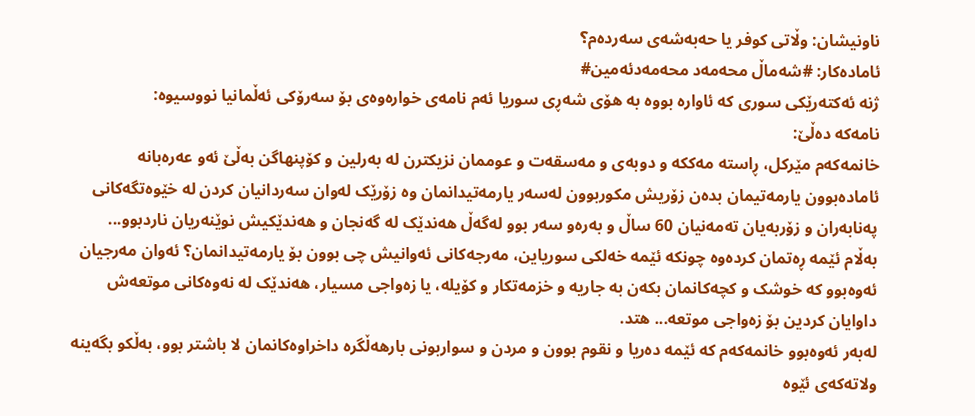ناونیشان: وڵاتی کوفر یا حەبەشەی سەردەم؟
ئامادەکار: #شەماڵ محەمەد محەمەدئەمین#
ژنە ئەکتەرێکی سوری کە ئاوارە بووە بە هۆی شەڕی سوریا ئەم نامەی خوارەوەی بۆ سەرۆکی ئەڵمانیا نووسیوە:
نامەکە دەڵێ:
خانمەکەم مێرکل، ڕاستە مەککە و دوبەی و مەسقەت و عوممان نزیکترن لە بەرلین و کۆپنهاگن بەڵێ ئەو عەرەبانە ئامادەبوون یارمەتیمان بدەن زۆریش مکوربوون لەسەر یارمەتیدانمان وە زۆرێک لەوان سەردانیان کردن لە خێوەتگەکانی پەنابەران و زۆربەیان تەمەنیان 60 ساڵ و بەرەو سەر بوو لەگەڵ هەندێک لە گەنجان و هەندێکیش نوێنەریان ناردبوو...
بەڵام ئێمە ڕەتمان کردەوە چونکە ئێمە خەلکی سوریاین، مەرجەکانی ئەوانیش چی بوون بۆ یارمەتیدانمان؟ ئەوان مەرجیان ئەوەبوو کە خوشک و کچەکانمان بکەن بە جاریە و خزمەتکار و کۆیلە، یا زەواجی مسیار، هەندێک لە نەوەکانی موتعەش داوایان کردین بۆ زەواجی موتعە... هتد.
لەبەر ئەوەبوو خانمەکەم کە ئێمە دەریا و نقوم بوون و مردن و سواربونی بارهەڵگرە داخراوەکانمان لا باشتر بوو، بەڵکو بگەینە ولاتەکەی ئێوە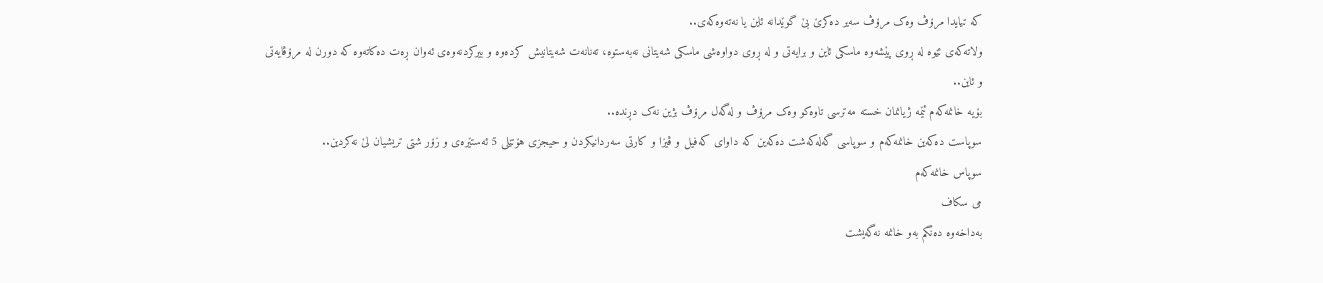کە تیایدا مرۆڤ وەک مرۆڤ سەیر دەکرێ بێ گوێدانە ئاین یا نەتەوەکەی..
ولاتەکەی ئێوە لە ڕوی پێشەوە ماسکی ئاین و برایەتی و لە ڕوی دواوەشی ماسکی شەیتانی نەبەستوە، تەنانەت شەیتانیش کردەوە و بیرکردنەوەی ئەوان ڕەت دەکاتەوە کە دورن لە مرۆڤایەتی و ئاین..
بۆیە خانمەکەم ئێمە ژیانمان خستە مەترسی تاوەکو وەک مرۆڤ و لەگەل مرۆڤ بژین نەک دڕندە..
سوپاست دەکەین خانمەکەم و سوپاسی گەلەکەشت دەکەین کە داوای کەفیل و ڤیزا و کارتی سەردانیکردن و حیجزی هۆتێلی 5 ئەستێرەی و زۆر شتی تریشیان لێ نەکردین..
سوپاس خانمەکەم
می سکاف
بەداخەوە دەنگم بەو خانمە نەگەیشت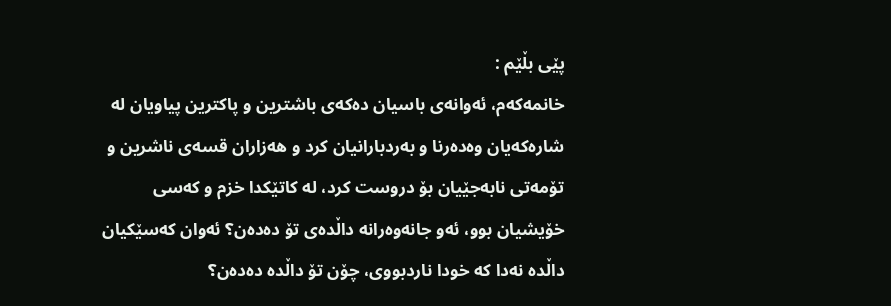پێی بڵێم :
خانمەکەم، ئەوانەی باسیان دەکەی باشترین و پاکترین پیاویان لە شارەکەیان وەدەرنا و بەردبارانیان کرد و هەزاران قسەی ناشرین و تۆمەتی نابەجێیان بۆ دروست کرد، لە کاتێکدا خزم و کەسی خۆیشیان بوو، ئەو جانەوەرانە داڵدەی تۆ دەدەن؟ ئەوان کەسێکیان داڵدە نەدا کە خودا ناردبووی، چۆن تۆ داڵدە دەدەن؟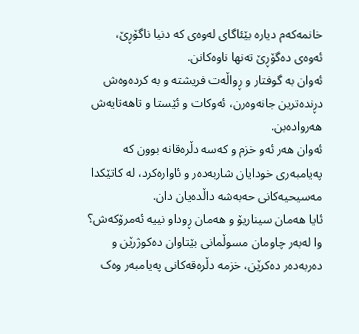خانمەکەم دیارە بێئاگای لەوەی کە دنیا ناگۆڕێ، ئەوەی دەگۆڕێ تەنها ناوەکانن.
ئەوان بە گوفتار و ڕواڵەت فریشتە و بە کردەوەش دڕندەترین جانەوەرن، ئەوکات و ئێستا و تاهەتایەش هەروادەبن.
ئەوان هەر ئەو خزم و کەسە دڵرەقانە بوون کە پەیامبەری خودایان شاربەدەر و ئاوارەکرد، لە کاتێکدا مەسیحیەکانی حەبەشە داڵدەیان دان.
ئایا هەمان سیناریۆ و هەمان ڕوداو نییە ئەمرۆکەش؟
وا لەبەر چاومان مسوڵمانی بێتاوان دەکوژرێن و دەربەدەر دەکرێن، خزمە دڵرەقەکانی پەیامبەر وەک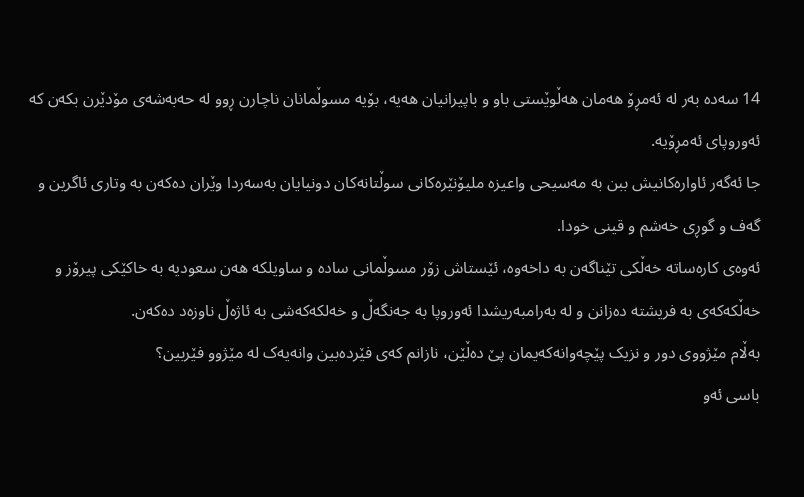14 سەدە بەر لە ئەمڕۆ هەمان هەڵوێستی باو و باپیرانیان هەیە، بۆیە مسوڵمانان ناچارن ڕوو لە حەبەشەی مۆدێرن بکەن کە ئەوروپای ئەمڕۆیە.
جا ئەگەر ئاوارەکانیش ببن بە مەسیحی واعیزە ملیۆنێرەکانی سوڵتانەکان دونیایان بەسەردا وێران دەکەن بە وتاری ئاگرین و گەف و گوڕی خەشم و قینی خودا.
ئەوەی کارەساتە خەڵکی تێناگەن بە داخەوە، ئێستاش زۆر مسوڵمانی سادە و ساویلکە هەن سعودیە بە خاکێکی پیرۆز و خەڵکەکەی بە فریشتە دەزانن و لە بەرامبەریشدا ئەوروپا بە جەنگەڵ و خەلکەکەشی بە ئاژەڵ ناوزەد دەکەن.
بەڵام مێژووی دور و نزیک پێچەوانەکەیمان پێ دەڵێن، نازانم کەی فێردەبین وانەیەک لە مێژوو فێربین؟
باسی ئەو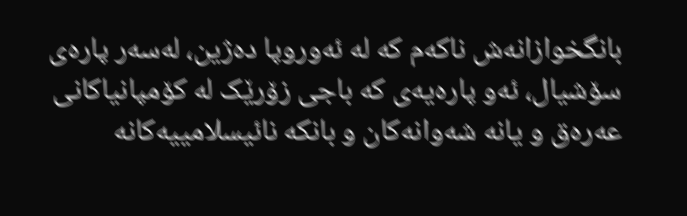بانگخوازانەش ناکەم کە لە ئەوروپا دەژین، لەسەر پارەی سۆشیال، ئەو پارەیەی کە باجی زۆرێک لە کۆمپانیاکانی عەرەق و یانە شەوانەکان و بانکە نائیسلامییەکانە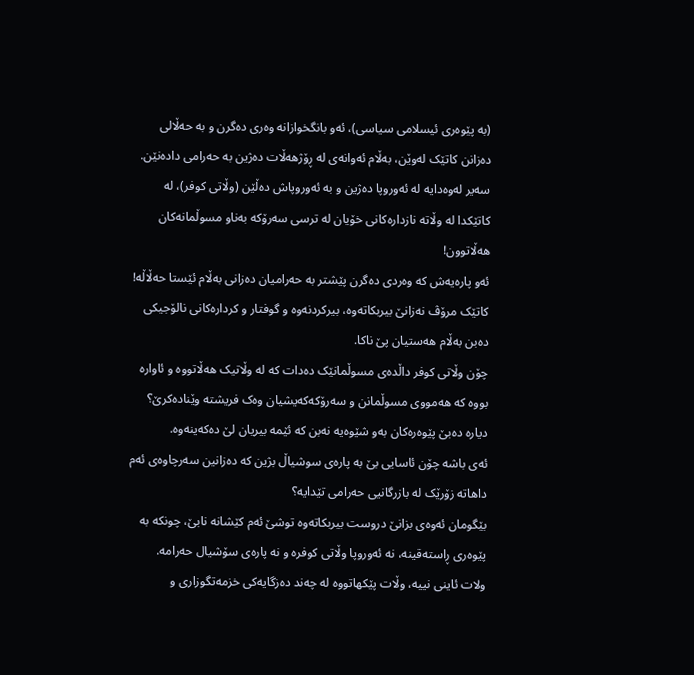(بە پێوەری ئیسلامی سیاسی)، ئەو بانگخوازانە وەری دەگرن و بە حەڵالی دەزانن کاتێک لەوێن، بەڵام ئەوانەی لە ڕۆژهەڵات دەژین بە حەرامی دادەنێن.
سەیر لەوەدایە لە ئەوروپا دەژین و بە ئەوروپاش دەڵێن (وڵاتی کوفر)، لە کاتێکدا لە وڵاتە نازدارەکانی خۆیان لە ترسی سەرۆکە بەناو مسوڵمانەکان هەڵاتوون!
ئەو پارەیەش کە وەردی دەگرن پێشتر بە حەرامیان دەزانی بەڵام ئێستا حەڵاڵە!
کاتێک مرۆڤ نەزانێ بیربکاتەوە، بیرکردنەوە و گوفتار و کردارەکانی نالۆجیکی دەبن بەڵام هەستیان پێ ناکا.
چۆن وڵاتی کوفر داڵدەی مسوڵمانێک دەدات کە لە وڵاتیک هەڵاتووە و ئاوارە بووە کە هەمووی مسوڵمانن و سەرۆکەکەیشیان وەک فریشتە وێنادەکرێ؟
دیارە دەبێ پێوەرەکان بەو شێوەیە نەبن کە ئێمە بیریان لێ دەکەینەوە.
ئەی باشە چۆن ئاسایی بێ بە پارەی سوشیاڵ بژین کە دەزانین سەرچاوەی ئەم داهاتە زۆرێک لە بازرگانیی حەرامی تێدایە؟
بێگومان ئەوەی بزانێ دروست بیربکاتەوە توشێ ئەم کێشانە نابێ، چونکە بە پێوەری ڕاستەقینە، نە ئەوروپا وڵاتی کوفرە و نە پارەی سۆشیال حەرامە.
ولات ئاینی نییە، وڵات پێکهاتووە لە چەند دەزگایەکی خزمەتگوزاری و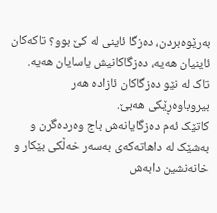بەرێوەبردن، دەزگا ئاینی لە کێ بوو؟ تاکەکان ئاینیان هەیە، دەزگاکانیش یاسایان هەیە.
تاک لە نێو دەزگاکان ئازادە هەر بیروباوەڕێکی هەبێ.
کاتێک ئەم دەزگایانەش باج وەردەگرن و بەشێک لە داهاتەکەی بەسەر خەڵکی بێکار و خانەنشین دابەش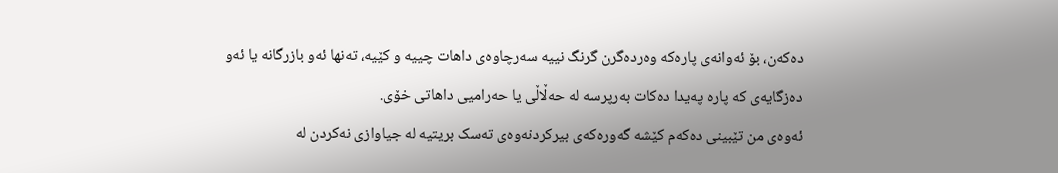دەکەن، بۆ ئەوانەی پارەکە وەردەگرن گرنگ نییە سەرچاوەی داهات چییە و کێیە، تەنها ئەو بازرگانە یا ئەو دەزگایەی کە پارە پەیدا دەکات بەرپرسە لە حەڵاڵی یا حەرامیی داهاتی خۆی.
ئەوەی من تێبینی دەکەم کێشە گەورەکەی بیرکردنەوەی تەسک بریتیە لە جیاوازی نەکردن لە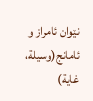نێوان ئامراز و ئامانج(وسیلة، غایة)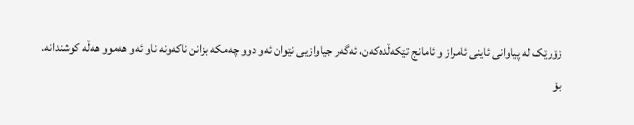زۆرێک لە پیاوانی ئاینی ئامراز و ئامانج تێکەڵدەکەن، ئەگەر جیاوازیی نێوان ئەو دوو چەمکە بزانن ناکەونە ناو ئەو هەموو هەڵە کوشندانە.
بۆ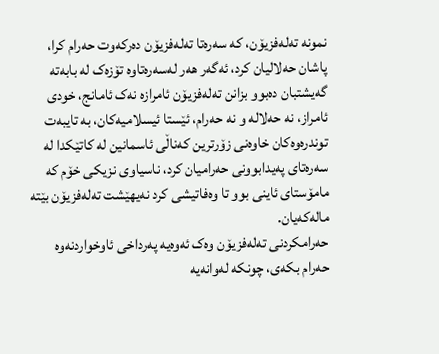نمونە تەلەفزیۆن، کە سەرەتا تەلەفزیۆن دەرکەوت حەرام کرا، پاشان حەلالیان کرد، ئەگەر هەر لەسەرەتاوە تۆزەک لە بابەتە گەیشتبان دەبوو بزانن تەلەفزیۆن ئامرازە نەک ئامانج، خودی ئامراز، نە حەلالە و نە حەرام، ئێستا ئیسلامیەکان، بە تایبەت توندرەوەکان خاوەنی زۆرترین کەناڵی ئاسمانین لە کاتێکدا لە سەرەتای پەیدابوونی حەرامیان کرد، ناسیاوی نزیکی خۆم کە مامۆستای ئاینی بوو تا وەفاتیشی کرد نەیهێشت تەلەفزیۆن بێتە مالەکەیان.
حەرامکردنی تەلەفزیۆن وەک ئەوەیە پەرداخی ئاوخواردنەوە حەرام بکەی، چونکە لەوانەیە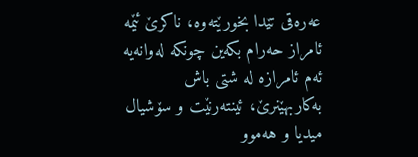عەرەقی تێدا بخورێتەوە، ناکرێ ئێمە ئامراز حەرام بکەین چونکە لەوانەیە ئەم ئامرازە لە شتی باش بەکاربهێنرێ، ئینتەرنێت و سۆشیال میدیا و هەموو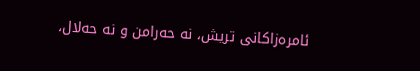ئامرەزاکانی تریش، نە حەرامن و نە حەلال،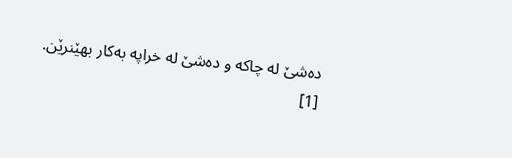دەشێ لە چاکە و دەشێ لە خراپە بەکار بهێنرێن. [1]